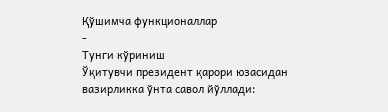Қўшимча функционаллар
-
Тунги кўриниш
Ўқитувчи президент қарори юзасидан вазирликка ўнта савол йўллади: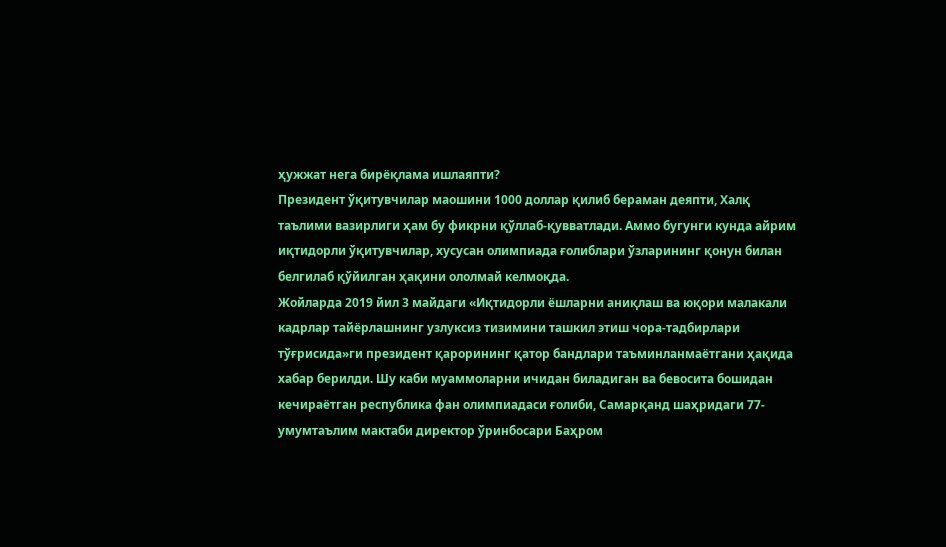ҳужжат нега бирёқлама ишлаяпти?
Президент ўқитувчилар маошини 1000 доллар қилиб бераман деяпти, Халқ таълими вазирлиги ҳам бу фикрни қўллаб-қувватлади. Аммо бугунги кунда айрим иқтидорли ўқитувчилар, хусусан олимпиада ғолиблари ўзларининг қонун билан белгилаб қўйилган ҳақини ололмай келмоқда.
Жойларда 2019 йил 3 майдаги «Иқтидорли ёшларни аниқлаш ва юқори малакали кадрлар тайёрлашнинг узлуксиз тизимини ташкил этиш чора-тадбирлари тўғрисида»ги президент қарорининг қатор бандлари таъминланмаётгани ҳақида хабар берилди. Шу каби муаммоларни ичидан биладиган ва бевосита бошидан кечираётган республика фан олимпиадаси ғолиби, Самарқанд шаҳридаги 77-умумтаълим мактаби директор ўринбосари Баҳром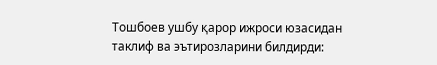Тошбоев ушбу қарор ижроси юзасидан таклиф ва эътирозларини билдирди: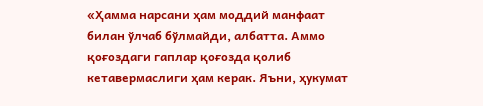«Ҳамма нарсани ҳам моддий манфаат билан ўлчаб бўлмайди, албатта. Аммо қоғоздаги гаплар қоғозда қолиб кетавермаслиги ҳам керак. Яъни, ҳукумат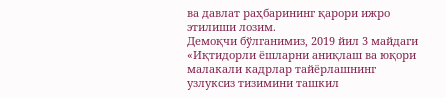ва давлат раҳбарининг қарори ижро этилиши лозим.
Демоқчи бўлганимиз, 2019 йил 3 майдаги «Иқтидорли ёшларни аниқлаш ва юқори малакали кадрлар тайёрлашнинг узлуксиз тизимини ташкил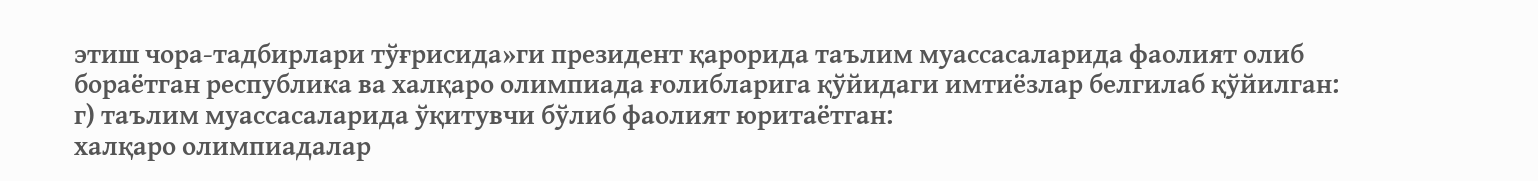этиш чора-тадбирлари тўғрисида»ги президент қарорида таълим муассасаларида фаолият олиб бораётган республика ва халқаро олимпиада ғолибларига қўйидаги имтиёзлар белгилаб қўйилган:
г) таълим муассасаларида ўқитувчи бўлиб фаолият юритаётган:
халқаро олимпиадалар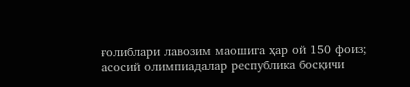ғолиблари лавозим маошига ҳар ой 150 фоиз;
асосий олимпиадалар республика босқичи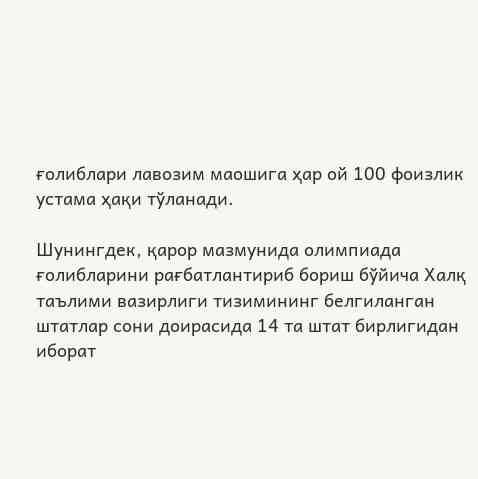ғолиблари лавозим маошига ҳар ой 100 фоизлик устама ҳақи тўланади.

Шунингдек, қарор мазмунида олимпиада ғолибларини рағбатлантириб бориш бўйича Халқ таълими вазирлиги тизимининг белгиланган штатлар сони доирасида 14 та штат бирлигидан иборат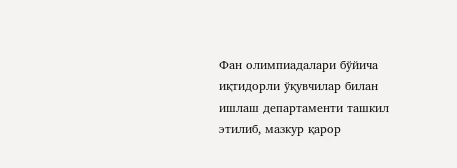Фан олимпиадалари бўйича иқтидорли ўқувчилар билан ишлаш департаменти ташкил этилиб, мазкур қарор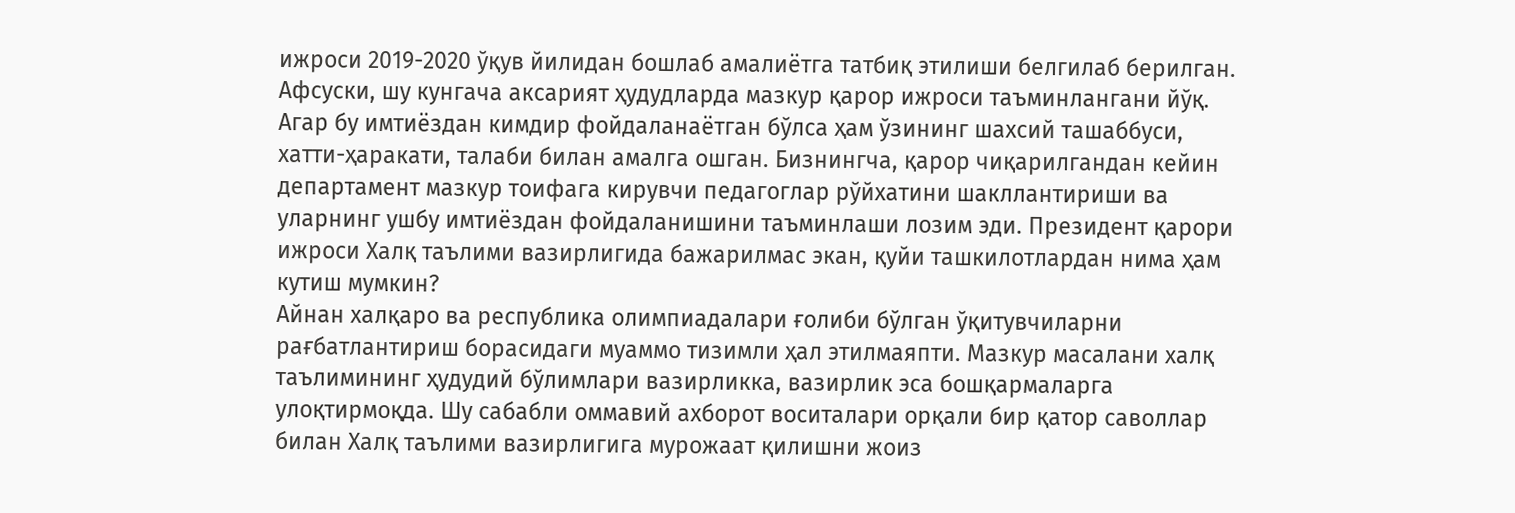ижроси 2019-2020 ўқув йилидан бошлаб амалиётга татбиқ этилиши белгилаб берилган.
Афсуски, шу кунгача аксарият ҳудудларда мазкур қарор ижроси таъминлангани йўқ. Агар бу имтиёздан кимдир фойдаланаётган бўлса ҳам ўзининг шахсий ташаббуси, хатти-ҳаракати, талаби билан амалга ошган. Бизнингча, қарор чиқарилгандан кейин департамент мазкур тоифага кирувчи педагоглар рўйхатини шакллантириши ва уларнинг ушбу имтиёздан фойдаланишини таъминлаши лозим эди. Президент қарори ижроси Халқ таълими вазирлигида бажарилмас экан, қуйи ташкилотлардан нима ҳам кутиш мумкин?
Айнан халқаро ва республика олимпиадалари ғолиби бўлган ўқитувчиларни рағбатлантириш борасидаги муаммо тизимли ҳал этилмаяпти. Мазкур масалани халқ таълимининг ҳудудий бўлимлари вазирликка, вазирлик эса бошқармаларга улоқтирмоқда. Шу сабабли оммавий ахборот воситалари орқали бир қатор саволлар билан Халқ таълими вазирлигига мурожаат қилишни жоиз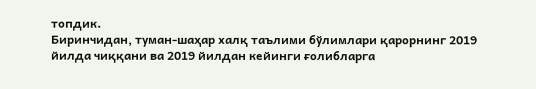топдик.
Биринчидан, туман-шаҳар халқ таълими бўлимлари қарорнинг 2019 йилда чиққани ва 2019 йилдан кейинги ғолибларга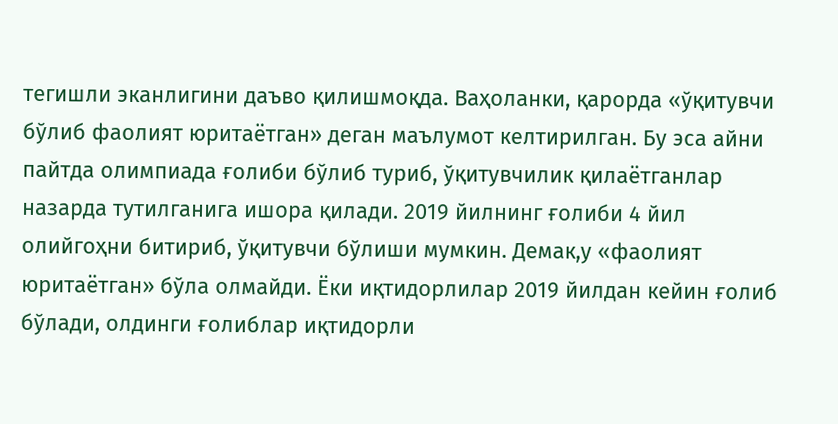тегишли эканлигини даъво қилишмоқда. Ваҳоланки, қарорда «ўқитувчи бўлиб фаолият юритаётган» деган маълумот келтирилган. Бу эса айни пайтда олимпиада ғолиби бўлиб туриб, ўқитувчилик қилаётганлар назарда тутилганига ишора қилади. 2019 йилнинг ғолиби 4 йил олийгоҳни битириб, ўқитувчи бўлиши мумкин. Демак,у «фаолият юритаётган» бўла олмайди. Ёки иқтидорлилар 2019 йилдан кейин ғолиб бўлади, олдинги ғолиблар иқтидорли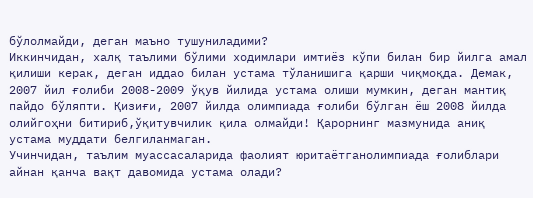бўлолмайди, деган маъно тушуниладими?
Иккинчидан, халқ таълими бўлими ходимлари имтиёз кўпи билан бир йилга амал қилиши керак, деган иддао билан устама тўланишига қарши чиқмоқда. Демак, 2007 йил ғолиби 2008-2009 ўқув йилида устама олиши мумкин, деган мантиқ пайдо бўляпти. Қизиғи, 2007 йилда олимпиада ғолиби бўлган ёш 2008 йилда олийгоҳни битириб,ўқитувчилик қила олмайди! Қарорнинг мазмунида аниқ устама муддати белгиланмаган.
Учинчидан, таълим муассасаларида фаолият юритаётганолимпиада ғолиблари айнан қанча вақт давомида устама олади?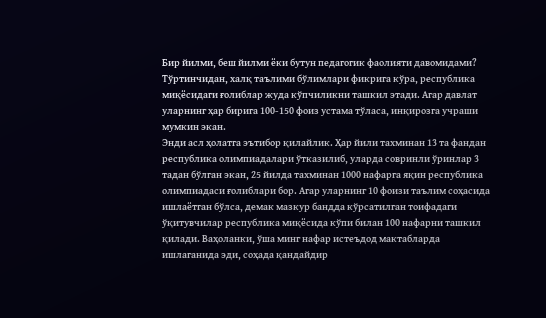Бир йилми, беш йилми ёки бутун педагогик фаолияти давомидами?
Тўртинчидан, халқ таълими бўлимлари фикрига кўра, республика миқёсидаги ғолиблар жуда кўпчиликни ташкил этади. Агар давлат уларнинг ҳар бирига 100-150 фоиз устама тўласа, инқирозга учраши мумкин экан.
Энди асл ҳолатга эътибор қилайлик. Ҳар йили тахминан 13 та фандан республика олимпиадалари ўтказилиб, уларда совринли ўринлар 3 тадан бўлган экан, 25 йилда тахминан 1000 нафарга яқин республика олимпиадаси ғолиблари бор. Агар уларнинг 10 фоизи таълим соҳасида ишлаётган бўлса, демак мазкур бандда кўрсатилган тоифадаги ўқитувчилар республика миқёсида кўпи билан 100 нафарни ташкил қилади. Ваҳоланки, ўша минг нафар истеъдод мактабларда ишлаганида эди, соҳада қандайдир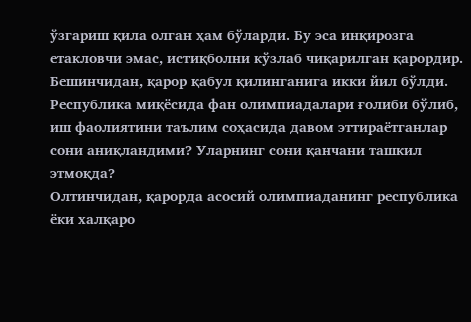ўзгариш қила олган ҳам бўларди. Бу эса инқирозга етакловчи эмас, истиқболни кўзлаб чиқарилган қарордир.
Бешинчидан, қарор қабул қилинганига икки йил бўлди. Республика миқёсида фан олимпиадалари ғолиби бўлиб, иш фаолиятини таълим соҳасида давом эттираётганлар сони аниқландими? Уларнинг сони қанчани ташкил этмоқда?
Олтинчидан, қарорда асосий олимпиаданинг республика ёки халқаро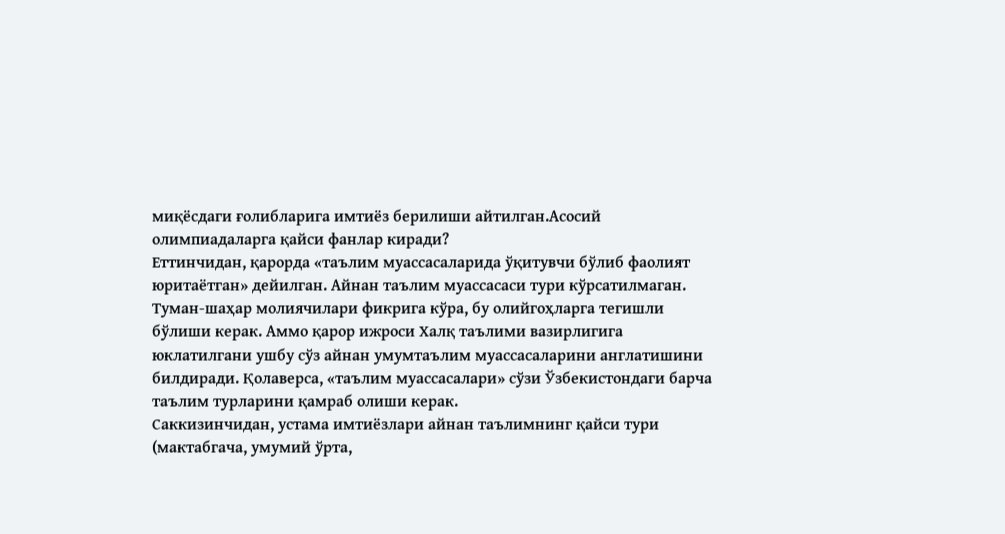миқёсдаги ғолибларига имтиёз берилиши айтилган.Асосий олимпиадаларга қайси фанлар киради?
Еттинчидан, қарорда «таълим муассасаларида ўқитувчи бўлиб фаолият юритаётган» дейилган. Айнан таълим муассасаси тури кўрсатилмаган. Туман-шаҳар молиячилари фикрига кўра, бу олийгоҳларга тегишли бўлиши керак. Аммо қарор ижроси Халқ таълими вазирлигига юклатилгани ушбу сўз айнан умумтаълим муассасаларини англатишини билдиради. Қолаверса, «таълим муассасалари» сўзи Ўзбекистондаги барча таълим турларини қамраб олиши керак.
Саккизинчидан, устама имтиёзлари айнан таълимнинг қайси тури (мактабгача, умумий ўрта,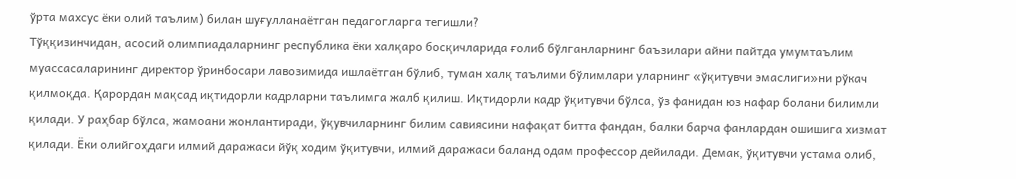ўрта махсус ёки олий таълим) билан шуғулланаётган педагогларга тегишли?
Тўққизинчидан, асосий олимпиадаларнинг республика ёки халқаро босқичларида ғолиб бўлганларнинг баъзилари айни пайтда умумтаълим муассасаларининг директор ўринбосари лавозимида ишлаётган бўлиб, туман халқ таълими бўлимлари уларнинг «ўқитувчи эмаслиги»ни рўкач қилмоқда. Қарордан мақсад иқтидорли кадрларни таълимга жалб қилиш. Иқтидорли кадр ўқитувчи бўлса, ўз фанидан юз нафар болани билимли қилади. У раҳбар бўлса, жамоани жонлантиради, ўқувчиларнинг билим савиясини нафақат битта фандан, балки барча фанлардан ошишига хизмат қилади. Ёки олийгоҳдаги илмий даражаси йўқ ходим ўқитувчи, илмий даражаси баланд одам профессор дейилади. Демак, ўқитувчи устама олиб,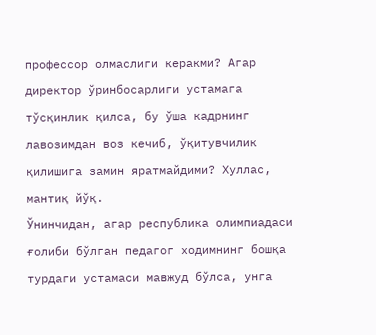профессор олмаслиги керакми? Агар директор ўринбосарлиги устамага тўсқинлик қилса, бу ўша кадрнинг лавозимдан воз кечиб, ўқитувчилик қилишига замин яратмайдими? Хуллас, мантиқ йўқ.
Ўнинчидан, агар республика олимпиадаси ғолиби бўлган педагог ходимнинг бошқа турдаги устамаси мавжуд бўлса, унга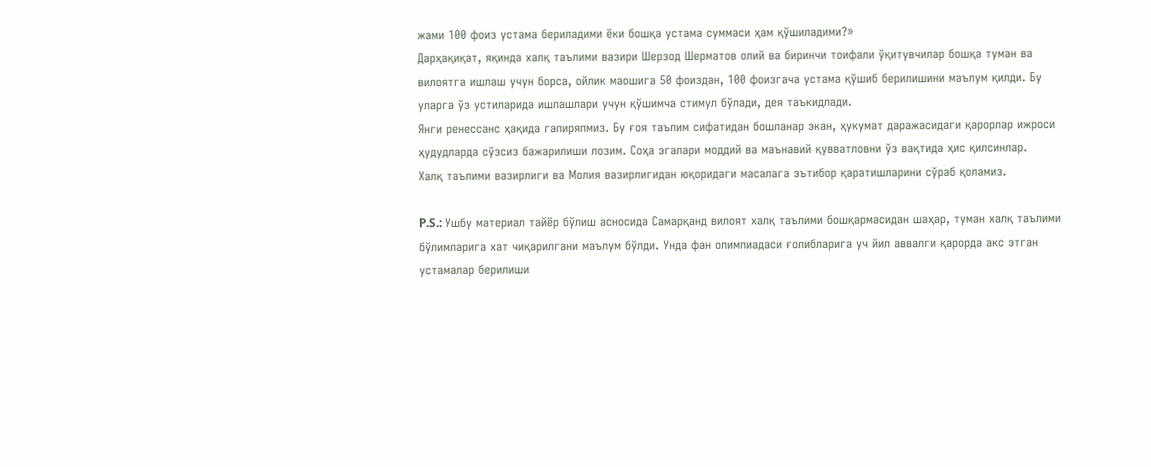жами 100 фоиз устама бериладими ёки бошқа устама суммаси ҳам қўшиладими?»
Дарҳақиқат, яқинда халқ таълими вазири Шерзод Шерматов олий ва биринчи тоифали ўқитувчилар бошқа туман ва вилоятга ишлаш учун борса, ойлик маошига 50 фоиздан, 100 фоизгача устама қўшиб берилишини маълум қилди. Бу уларга ўз устиларида ишлашлари учун қўшимча стимул бўлади, дея таъкидлади.
Янги ренессанс ҳақида гапиряпмиз. Бу ғоя таълим сифатидан бошланар экан, ҳукумат даражасидаги қарорлар ижроси ҳудудларда сўзсиз бажарилиши лозим. Соҳа эгалари моддий ва маънавий қувватловни ўз вақтида ҳис қилсинлар.
Халқ таълими вазирлиги ва Молия вазирлигидан юқоридаги масалага эътибор қаратишларини сўраб қоламиз.

P.S.: Ушбу материал тайёр бўлиш асносида Самарқанд вилоят халқ таълими бошқармасидан шаҳар, туман халқ таълими бўлимларига хат чиқарилгани маълум бўлди. Унда фан олимпиадаси ғолибларига уч йил аввалги қарорда акс этган устамалар берилиши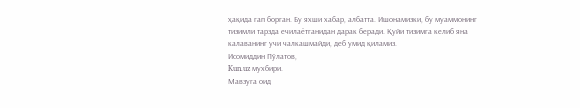ҳақида гап борган. Бу яхши хабар, албатта. Ишонамизки, бу муаммонинг тизимли тарзда ечилаётганидан дарак беради. Қуйи тизимга келиб яна калаванинг учи чалкашмайди, деб умид қиламиз.
Исомиддин Пўлатов,
Kun.uz мухбири.
Мавзуга оид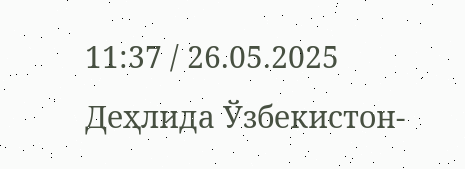11:37 / 26.05.2025
Деҳлида Ўзбекистон-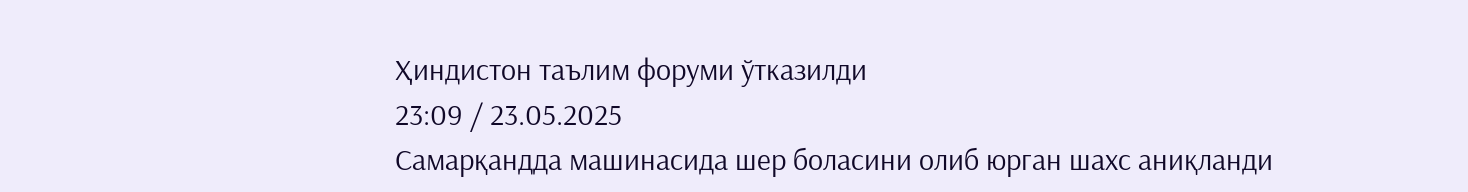Ҳиндистон таълим форуми ўтказилди
23:09 / 23.05.2025
Самарқандда машинасида шер боласини олиб юрган шахс аниқланди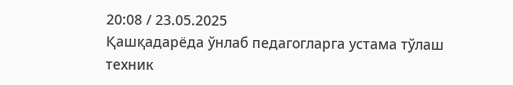20:08 / 23.05.2025
Қашқадарёда ўнлаб педагогларга устама тўлаш техник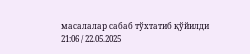масалалар сабаб тўхтатиб қўйилди
21:06 / 22.05.2025